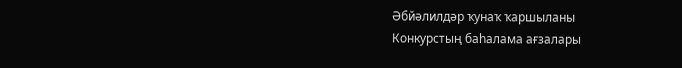Әбйәлилдәр ҡунаҡ ҡаршыланы
Конкурстың баһалама ағзалары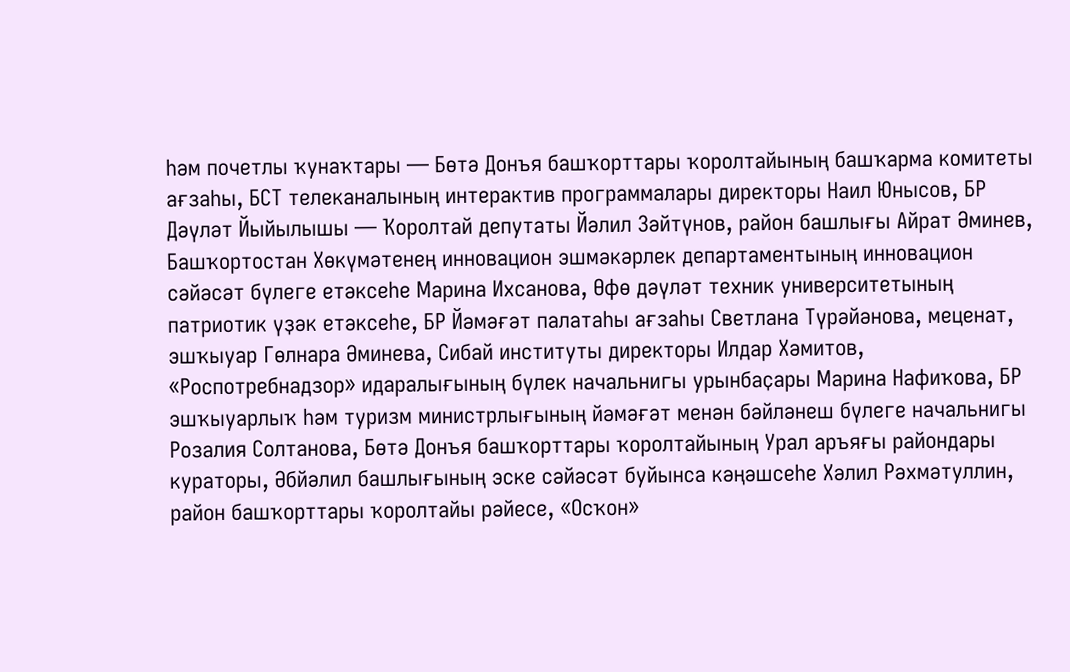һәм почетлы ҡунаҡтары — Бөтә Донъя башҡорттары ҡоролтайының башҡарма комитеты ағзаһы, БСТ телеканалының интерактив программалары директоры Наил Юнысов, БР Дәүләт Йыйылышы — Ҡоролтай депутаты Йәлил Зәйтүнов, район башлығы Айрат Әминев, Башҡортостан Хөкүмәтенең инновацион эшмәкәрлек департаментының инновацион сәйәсәт бүлеге етәксеһе Марина Ихсанова, Өфө дәүләт техник университетының патриотик үҙәк етәксеһе, БР Йәмәғәт палатаһы ағзаһы Светлана Түрәйәнова, меценат, эшҡыуар Гөлнара Әминева, Сибай институты директоры Илдар Хәмитов, «Роспотребнадзор» идаралығының бүлек начальнигы урынбаҫары Марина Нафиҡова, БР эшҡыуарлыҡ һәм туризм министрлығының йәмәғәт менән бәйләнеш бүлеге начальнигы Розалия Солтанова, Бөтә Донъя башҡорттары ҡоролтайының Урал аръяғы райондары кураторы, Әбйәлил башлығының эске сәйәсәт буйынса кәңәшсеһе Хәлил Рәхмәтуллин, район башҡорттары ҡоролтайы рәйесе, «Осҡон»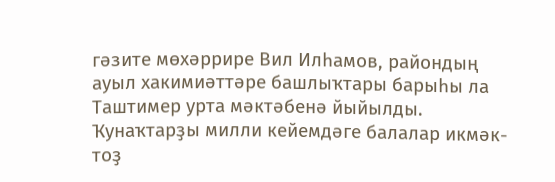гәзите мөхәррире Вил Илһамов, райондың ауыл хакимиәттәре башлыҡтары барыһы ла Таштимер урта мәктәбенә йыйылды.
Ҡунаҡтарҙы милли кейемдәге балалар икмәк-тоҙ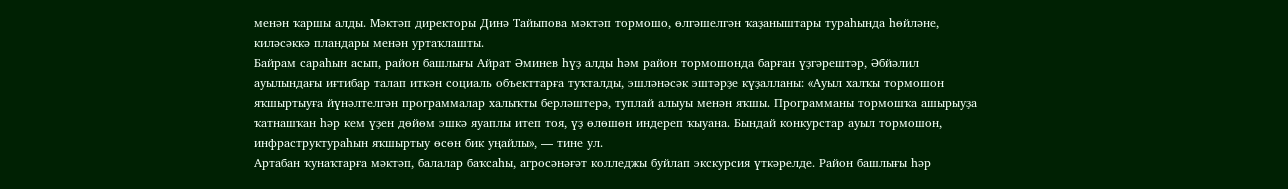менән ҡаршы алды. Мәктәп директоры Динә Тайыпова мәктәп тормошо, өлгәшелгән ҡаҙаныштары тураһында һөйләне, киләсәккә пландары менән уртаҡлашты.
Байрам сараһын асып, район башлығы Айрат Әминев һүҙ алды һәм район тормошонда барған үҙгәрештәр, Әбйәлил ауылындағы иғтибар талап иткән социаль объекттарға туҡталды, эшләнәсәк эштәрҙе күҙалланы: «Ауыл халҡы тормошон яҡшыртыуға йүнәлтелгән программалар халыҡты берләштерә, туплай алыуы менән яҡшы. Программаны тормошҡа ашырыуҙа ҡатнашҡан һәр кем үҙен дөйөм эшкә яуаплы итеп тоя, үҙ өлөшөн индереп ҡыуана. Бындай конкурстар ауыл тормошон, инфраструктураһын яҡшыртыу өсөн бик уңайлы», — тине ул.
Артабан ҡунаҡтарға мәктәп, балалар баҡсаһы, агросәнәғәт колледжы буйлап экскурсия үткәрелде. Район башлығы һәр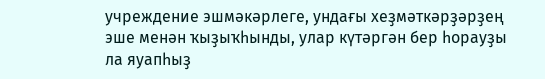учреждение эшмәкәрлеге, ундағы хеҙмәткәрҙәрҙең эше менән ҡыҙыҡһынды, улар күтәргән бер һорауҙы ла яуапһыҙ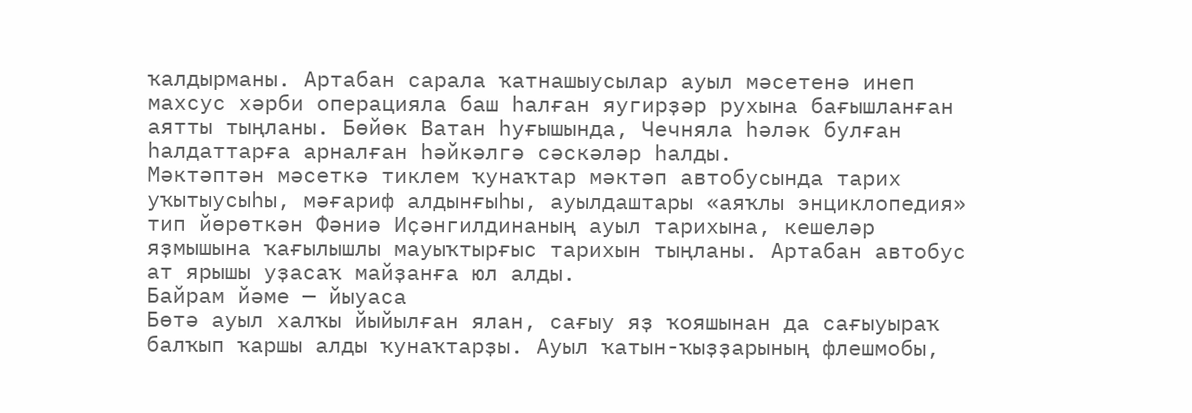ҡалдырманы. Артабан сарала ҡатнашыусылар ауыл мәсетенә инеп махсус хәрби операцияла баш һалған яугирҙәр рухына бағышланған аятты тыңланы. Бөйөк Ватан һуғышында, Чечняла һәләк булған һалдаттарға арналған һәйкәлгә сәскәләр һалды.
Мәктәптән мәсеткә тиклем ҡунаҡтар мәктәп автобусында тарих уҡытыусыһы, мәғариф алдынғыһы, ауылдаштары «аяҡлы энциклопедия» тип йөрөткән Фәниә Иҫәнгилдинаның ауыл тарихына, кешеләр яҙмышына ҡағылышлы мауыҡтырғыс тарихын тыңланы. Артабан автобус ат ярышы уҙасаҡ майҙанға юл алды.
Байрам йәме — йыуаса
Бөтә ауыл халҡы йыйылған ялан, сағыу яҙ ҡояшынан да сағыуыраҡ балҡып ҡаршы алды ҡунаҡтарҙы. Ауыл ҡатын-ҡыҙҙарының флешмобы,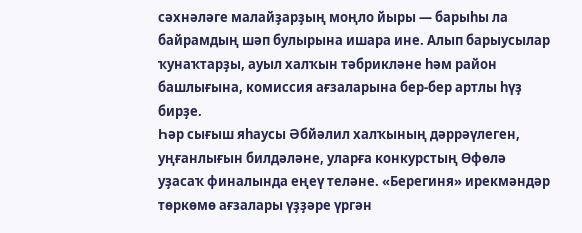сәхнәләге малайҙарҙың моңло йыры — барыһы ла байрамдың шәп булырына ишара ине. Алып барыусылар ҡунаҡтарҙы, ауыл халҡын тәбрикләне һәм район башлығына, комиссия ағзаларына бер-бер артлы һүҙ бирҙе.
Һәр сығыш яһаусы Әбйәлил халҡының дәррәүлеген, уңғанлығын билдәләне, уларға конкурстың Өфөлә уҙасаҡ финалында еңеү теләне. «Берегиня» ирекмәндәр төркөмө ағзалары үҙҙәре үргән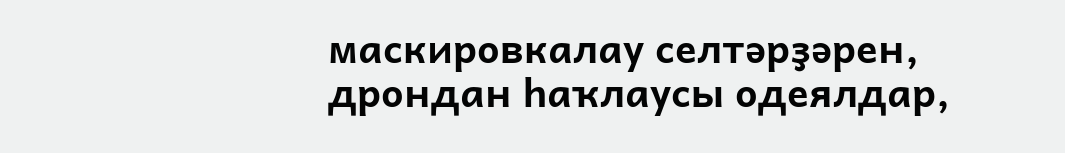маскировкалау селтәрҙәрен, дрондан һаҡлаусы одеялдар,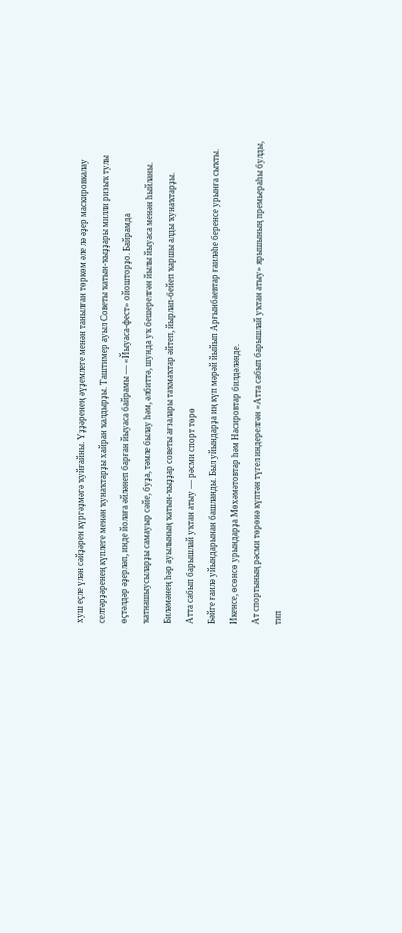хуш еҫле үлән сәйҙәрен күргәҙмәгә ҡуйғайны. Үҙҙәренең әүҙемлеге менән танылған төркөм әле лә әҙер маскировкалау селтәрҙәренең күплеге менән ҡунаҡтарҙы хайран ҡалдырҙы. Таштимер ауыл Советы ҡатын-ҡыҙҙары милли ризыҡ тулы өҫтәлдәр әҙерләп, инде йолаға әйләнеп барған йыуаса байрамы — «Йыуаса-фест» ойошторҙо. Байрамда ҡатнашыусыларҙы самауыр сәйе, буҙа, тәмле былау һәм, әлбиттә, шунда уҡ бешерелгән йылы йыуаса менән һыйланы. Биләмәнең һәр ауылының ҡатын-ҡыҙҙар советы ағзалары таҡмаҡтар әйтеп, йырлап-бейеп ҡаршы алды ҡунаҡтарҙы.
Атта сабып барышлай уҡтан атыу — рәсми спорт төрө
Бәйге ғаилә уйындарынан башланды. Был уйындарҙа иң күп мәрәй йыйып Арғынбаевтар ғаиләһе беренсе урынға сыҡты. Икенсе, өсөнсө урындарҙа Мөхәмәтовтар һәм Насировтар билдәләнде.
Ат спортының рәсми төрөнә күптән түгел индерелгән «Атта сабып барышлай уҡтан атыу» ярышының премьераһы булды, тип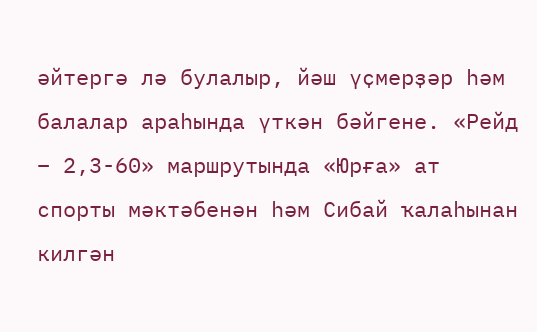әйтергә лә булалыр, йәш үҫмерҙәр һәм балалар араһында үткән бәйгене. «Рейд – 2,3-60» маршрутында «Юрға» ат спорты мәктәбенән һәм Сибай ҡалаһынан килгән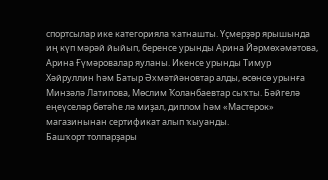спортсылар ике категорияла ҡатнашты. Үҫмерҙәр ярышында иң күп мәрәй йыйып, беренсе урынды Арина Йәрмөхәмәтова, Арина Ғүмәровалар яуланы. Икенсе урынды Тимур Хәйруллин һәм Батыр Әхмәтйәновтар алды, өсөнсө урынға Минзәлә Латипова, Мөслим Ҡоланбаевтар сыҡты. Бәйгелә еңеүселәр бөтәһе лә миҙал, диплом һәм «Мастерок» магазинынан сертификат алып ҡыуанды.
Башҡорт толпарҙары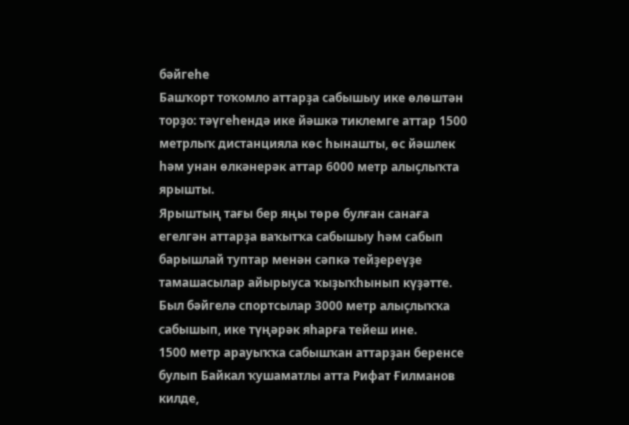бәйгеһе
Башҡорт тоҡомло аттарҙа сабышыу ике өлөштән торҙо: тәүгеһендә ике йәшкә тиклемге аттар 1500 метрлыҡ дистанцияла көс һынашты, өс йәшлек һәм унан өлкәнерәк аттар 6000 метр алыҫлыҡта ярышты.
Ярыштың тағы бер яңы төрө булған санаға егелгән аттарҙа ваҡытҡа сабышыу һәм сабып барышлай туптар менән сәпкә тейҙереүҙе тамашасылар айырыуса ҡыҙыҡһынып күҙәтте. Был бәйгелә спортсылар 3000 метр алыҫлыҡҡа сабышып, ике түңәрәк яһарға тейеш ине.
1500 метр арауыҡҡа сабышҡан аттарҙан беренсе булып Байкал ҡушаматлы атта Рифат Ғилманов килде,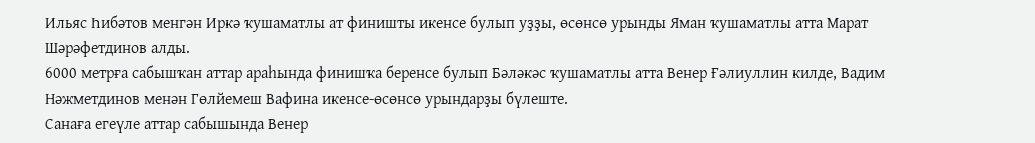Ильяс Һибәтов менгән Иркә ҡушаматлы ат финишты икенсе булып уҙҙы, өсөнсө урынды Яман ҡушаматлы атта Марат Шәрәфетдинов алды.
6000 метрға сабышҡан аттар араһында финишҡа беренсе булып Бәләкәс ҡушаматлы атта Венер Ғәлиуллин килде, Вадим Нәжметдинов менән Гөлйемеш Вафина икенсе-өсөнсө урындарҙы бүлеште.
Санаға егеүле аттар сабышында Венер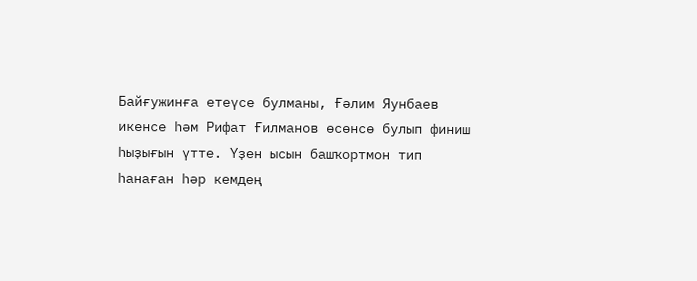Байғужинға етеүсе булманы, Ғәлим Яунбаев икенсе һәм Рифат Ғилманов өсөнсө булып финиш һыҙығын үтте. Үҙен ысын башҡортмон тип һанаған һәр кемдең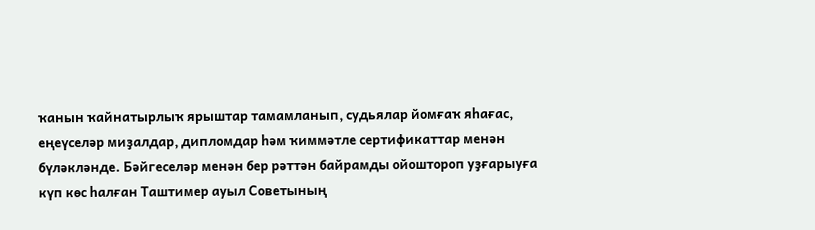ҡанын ҡайнатырлыҡ ярыштар тамамланып, судьялар йомғаҡ яһағас, еңеүселәр миҙалдар, дипломдар һәм ҡиммәтле сертификаттар менән бүләкләнде. Бәйгеселәр менән бер рәттән байрамды ойоштороп уҙғарыуға күп көс һалған Таштимер ауыл Советының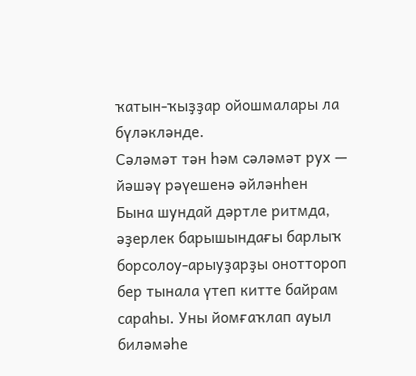ҡатын-ҡыҙҙар ойошмалары ла бүләкләнде.
Сәләмәт тән һәм сәләмәт рух — йәшәү рәүешенә әйләнһен
Бына шундай дәртле ритмда, әҙерлек барышындағы барлыҡ борсолоу-арыуҙарҙы оноттороп бер тынала үтеп китте байрам сараһы. Уны йомғаҡлап ауыл биләмәһе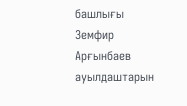башлығы Земфир Арғынбаев ауылдаштарын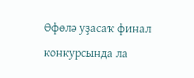Өфөлә уҙасаҡ финал конкурсында ла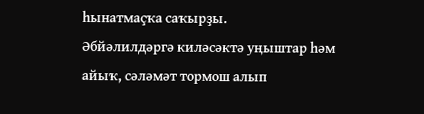һынатмаҫҡа саҡырҙы.
Әбйәлилдәргә киләсәктә уңыштар һәм айыҡ, сәләмәт тормош алып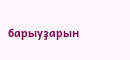барыуҙарын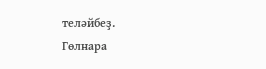теләйбеҙ.
Гөлнара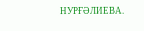НУРҒӘЛИЕВА.